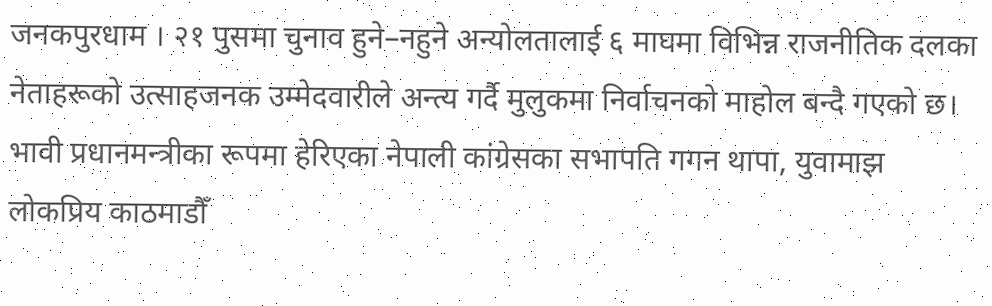जनकपुरधाम । २१ पुसमा चुनाव हुने–नहुने अन्योलतालाई ६ माघमा विभिन्न राजनीतिक दलका नेताहरूको उत्साहजनक उम्मेदवारीले अन्त्य गर्दै मुलुकमा निर्वाचनको माहोल बन्दै गएको छ। भावी प्रधानमन्त्रीका रूपमा हेरिएका नेपाली कांग्रेसका सभापति गगन थापा, युवामाझ लोकप्रिय काठमाडौँ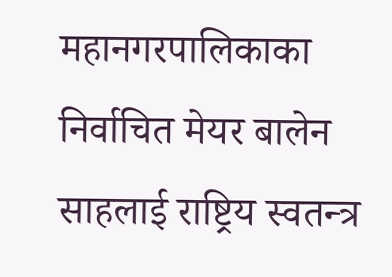महानगरपालिकाका निर्वाचित मेयर बालेन साहलाई राष्ट्रिय स्वतन्त्र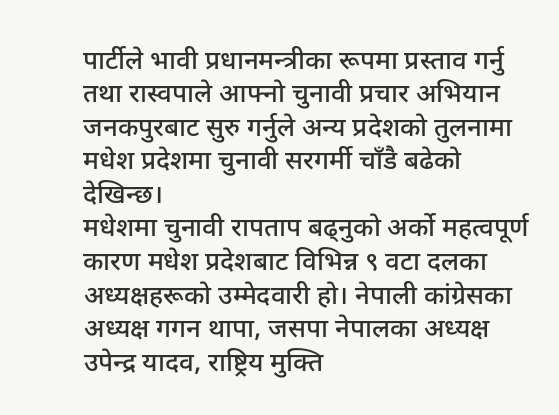पार्टीले भावी प्रधानमन्त्रीका रूपमा प्रस्ताव गर्नु तथा रास्वपाले आफ्नो चुनावी प्रचार अभियान जनकपुरबाट सुरु गर्नुले अन्य प्रदेशको तुलनामा मधेश प्रदेशमा चुनावी सरगर्मी चाँडै बढेको देखिन्छ।
मधेशमा चुनावी रापताप बढ्नुको अर्को महत्वपूर्ण कारण मधेश प्रदेशबाट विभिन्न ९ वटा दलका अध्यक्षहरूको उम्मेदवारी हो। नेपाली कांग्रेसका अध्यक्ष गगन थापा, जसपा नेपालका अध्यक्ष उपेन्द्र यादव, राष्ट्रिय मुक्ति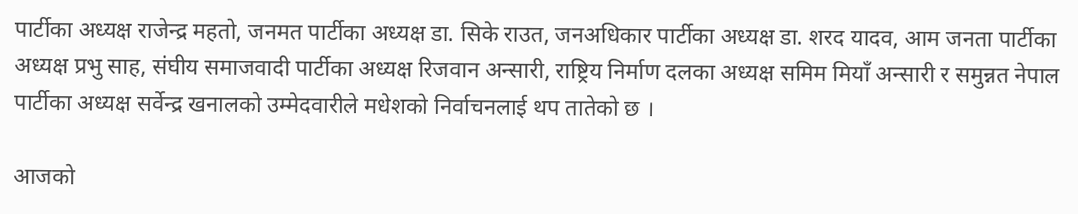पार्टीका अध्यक्ष राजेन्द्र महतो, जनमत पार्टीका अध्यक्ष डा. सिके राउत, जनअधिकार पार्टीका अध्यक्ष डा. शरद यादव, आम जनता पार्टीका अध्यक्ष प्रभु साह, संघीय समाजवादी पार्टीका अध्यक्ष रिजवान अन्सारी, राष्ट्रिय निर्माण दलका अध्यक्ष समिम मियाँ अन्सारी र समुन्नत नेपाल पार्टीका अध्यक्ष सर्वेन्द्र खनालको उम्मेदवारीले मधेशको निर्वाचनलाई थप तातेको छ ।

आजको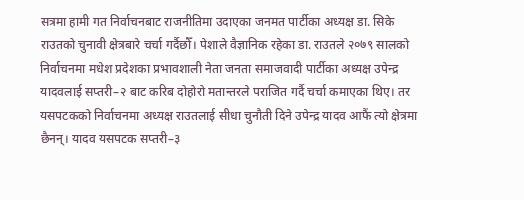सत्रमा हामी गत निर्वाचनबाट राजनीतिमा उदाएका जनमत पार्टीका अध्यक्ष डा. सिके राउतको चुनावी क्षेत्रबारे चर्चा गर्दैछौँ। पेशाले वैज्ञानिक रहेका डा. राउतले २०७९ सालको निर्वाचनमा मधेश प्रदेशका प्रभावशाली नेता जनता समाजवादी पार्टीका अध्यक्ष उपेन्द्र यादवलाई सप्तरी–२ बाट करिब दोहोरो मतान्तरले पराजित गर्दै चर्चा कमाएका थिए। तर यसपटकको निर्वाचनमा अध्यक्ष राउतलाई सीधा चुनौती दिने उपेन्द्र यादव आफैं त्यो क्षेत्रमा छैनन्। यादव यसपटक सप्तरी–३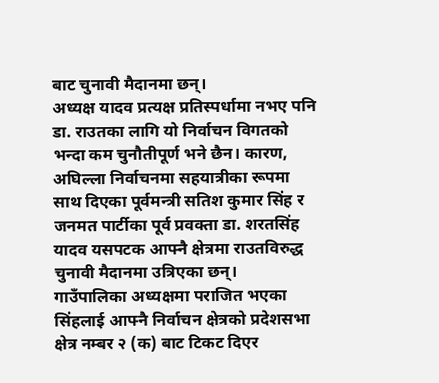बाट चुनावी मैदानमा छन्।
अध्यक्ष यादव प्रत्यक्ष प्रतिस्पर्धामा नभए पनि डा. राउतका लागि यो निर्वाचन विगतको भन्दा कम चुनौतीपूर्ण भने छैन। कारण, अघिल्ला निर्वाचनमा सहयात्रीका रूपमा साथ दिएका पूर्वमन्त्री सतिश कुमार सिंह र जनमत पार्टीका पूर्व प्रवक्ता डा. शरतसिंह यादव यसपटक आफ्नै क्षेत्रमा राउतविरुद्ध चुनावी मैदानमा उत्रिएका छन्।
गाउँपालिका अध्यक्षमा पराजित भएका सिंहलाई आफ्नै निर्वाचन क्षेत्रको प्रदेशसभा क्षेत्र नम्बर २ (क) बाट टिकट दिएर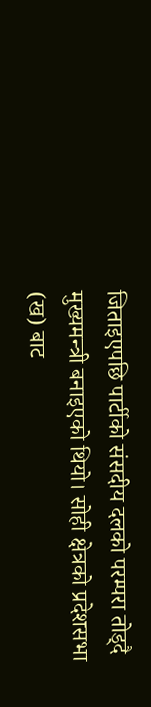जिताइएपछि पार्टीको संसदीय दलको परम्परा तोड्दै मुख्यमन्त्री बनाइएको थियो। सोही क्षेत्रको प्रदेशसभा (ख) बाट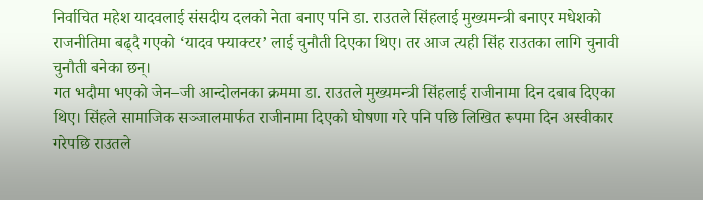निर्वाचित महेश यादवलाई संसदीय दलको नेता बनाए पनि डा. राउतले सिंहलाई मुख्यमन्त्री बनाएर मधेशको राजनीतिमा बढ्दै गएको ‘यादव फ्याक्टर’ लाई चुनौती दिएका थिए। तर आज त्यही सिंह राउतका लागि चुनावी चुनौती बनेका छन्।
गत भदौमा भएको जेन–जी आन्दोलनका क्रममा डा. राउतले मुख्यमन्त्री सिंहलाई राजीनामा दिन दबाब दिएका थिए। सिंहले सामाजिक सञ्जालमार्फत राजीनामा दिएको घोषणा गरे पनि पछि लिखित रूपमा दिन अस्वीकार गरेपछि राउतले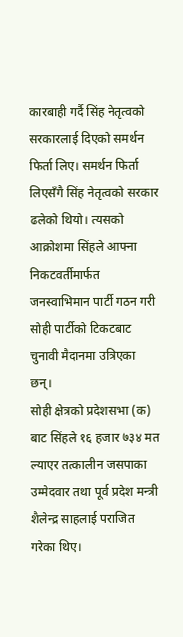कारबाही गर्दै सिंह नेतृत्वको सरकारलाई दिएको समर्थन फिर्ता लिए। समर्थन फिर्ता लिएसँगै सिंह नेतृत्वको सरकार ढलेको थियो। त्यसको आक्रोशमा सिंहले आफ्ना निकटवर्तीमार्फत जनस्वाभिमान पार्टी गठन गरी सोही पार्टीको टिकटबाट चुनावी मैदानमा उत्रिएका छन्।
सोही क्षेत्रको प्रदेशसभा (क) बाट सिंहले १६ हजार ७३४ मत ल्याएर तत्कालीन जसपाका उम्मेदवार तथा पूर्व प्रदेश मन्त्री शैलेन्द्र साहलाई पराजित गरेका थिए।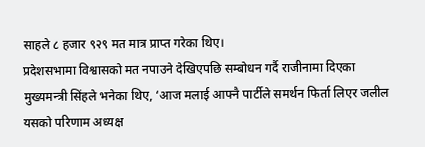साहले ८ हजार ९२९ मत मात्र प्राप्त गरेका थिए।
प्रदेशसभामा विश्वासको मत नपाउने देखिएपछि सम्बोधन गर्दै राजीनामा दिएका मुख्यमन्त्री सिंहले भनेका थिए, ‘आज मलाई आफ्नै पार्टीले समर्थन फिर्ता लिएर जलील यसको परिणाम अध्यक्ष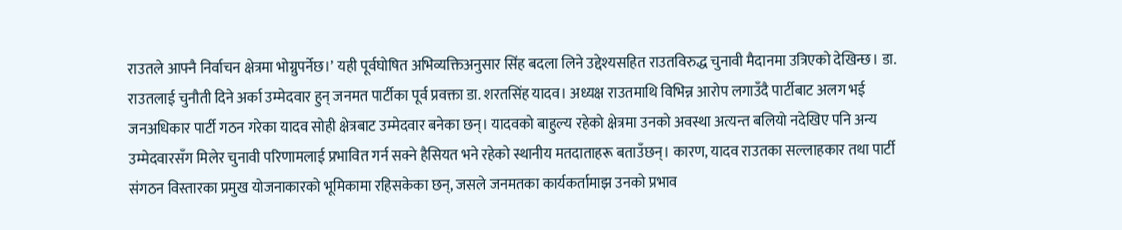राउतले आफ्नै निर्वाचन क्षेत्रमा भोग्नुपर्नेछ।’ यही पूर्वघोषित अभिव्यक्तिअनुसार सिंह बदला लिने उद्देश्यसहित राउतविरुद्ध चुनावी मैदानमा उत्रिएको देखिन्छ। डा. राउतलाई चुनौती दिने अर्का उम्मेदवार हुन् जनमत पार्टीका पूर्व प्रवक्ता डा. शरतसिंह यादव। अध्यक्ष राउतमाथि विभिन्न आरोप लगाउँदै पार्टीबाट अलग भई जनअधिकार पार्टी गठन गरेका यादव सोही क्षेत्रबाट उम्मेदवार बनेका छन्। यादवको बाहुल्य रहेको क्षेत्रमा उनको अवस्था अत्यन्त बलियो नदेखिए पनि अन्य उम्मेदवारसँग मिलेर चुनावी परिणामलाई प्रभावित गर्न सक्ने हैसियत भने रहेको स्थानीय मतदाताहरू बताउँछन्। कारण, यादव राउतका सल्लाहकार तथा पार्टी संगठन विस्तारका प्रमुख योजनाकारको भूमिकामा रहिसकेका छन्, जसले जनमतका कार्यकर्तामाझ उनको प्रभाव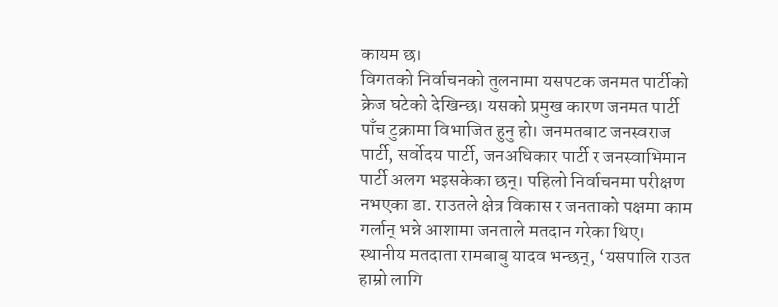कायम छ।
विगतको निर्वाचनको तुलनामा यसपटक जनमत पार्टीको क्रेज घटेको देखिन्छ। यसको प्रमुख कारण जनमत पार्टी पाँच टुक्रामा विभाजित हुनु हो। जनमतबाट जनस्वराज पार्टी, सर्वोदय पार्टी, जनअधिकार पार्टी र जनस्वाभिमान पार्टी अलग भइसकेका छन्। पहिलो निर्वाचनमा परीक्षण नभएका डा. राउतले क्षेत्र विकास र जनताको पक्षमा काम गर्लान् भन्ने आशामा जनताले मतदान गरेका थिए। स्थानीय मतदाता रामबाबु यादव भन्छन्, ‘यसपालि राउत हाम्रो लागि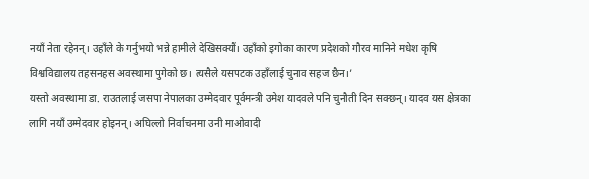नयाँ नेता रहेनन्। उहाँले के गर्नुभयो भन्ने हामीले देखिसक्यौं। उहाँको इगोका कारण प्रदेशको गौरव मानिने मधेश कृषि विश्वविद्यालय तहसनहस अवस्थामा पुगेको छ। त्यसैले यसपटक उहाँलाई चुनाव सहज छैन।’
यस्तो अवस्थामा डा. राउतलाई जसपा नेपालका उम्मेदवार पूर्वमन्त्री उमेश यादवले पनि चुनौती दिन सक्छन्। यादव यस क्षेत्रका लागि नयाँ उम्मेदवार होइनन्। अघिल्लो निर्वाचनमा उनी माओवादी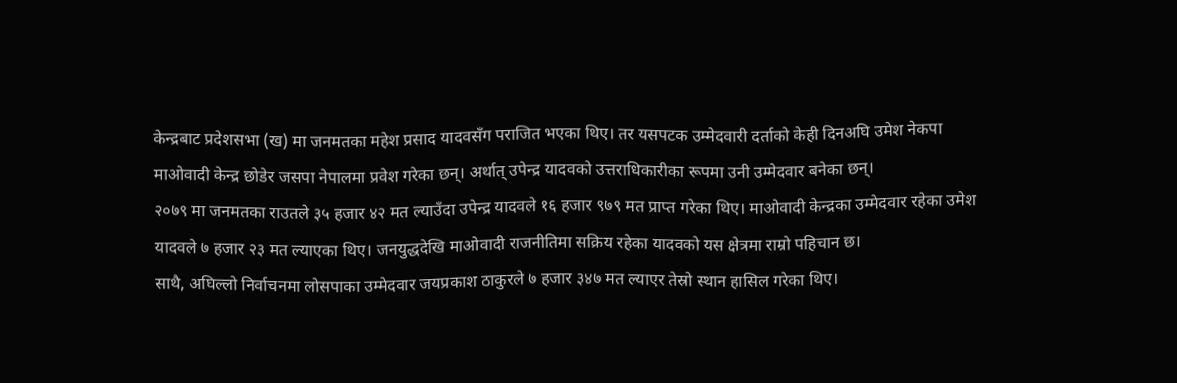केन्द्रबाट प्रदेशसभा (ख) मा जनमतका महेश प्रसाद यादवसँग पराजित भएका थिए। तर यसपटक उम्मेदवारी दर्ताको केही दिनअघि उमेश नेकपा माओवादी केन्द्र छोडेर जसपा नेपालमा प्रवेश गरेका छन्। अर्थात् उपेन्द्र यादवको उत्तराधिकारीका रूपमा उनी उम्मेदवार बनेका छन्।
२०७९ मा जनमतका राउतले ३५ हजार ४२ मत ल्याउँदा उपेन्द्र यादवले १६ हजार ९७९ मत प्राप्त गरेका थिए। माओवादी केन्द्रका उम्मेदवार रहेका उमेश यादवले ७ हजार २३ मत ल्याएका थिए। जनयुद्धदेखि माओवादी राजनीतिमा सक्रिय रहेका यादवको यस क्षेत्रमा राम्रो पहिचान छ।
साथै, अघिल्लो निर्वाचनमा लोसपाका उम्मेदवार जयप्रकाश ठाकुरले ७ हजार ३४७ मत ल्याएर तेस्रो स्थान हासिल गरेका थिए।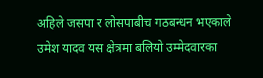अहिले जसपा र लोसपाबीच गठबन्धन भएकाले उमेश यादव यस क्षेत्रमा बलियो उम्मेदवारका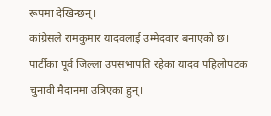रूपमा देखिन्छन्।
कांग्रेसले रामकुमार यादवलाई उम्मेदवार बनाएको छ। पार्टीका पूर्व जिल्ला उपसभापति रहेका यादव पहिलोपटक चुनावी मैदानमा उत्रिएका हुन्।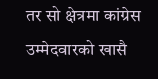तर सो क्षेत्रमा कांग्रेस उम्मेदवारको खासै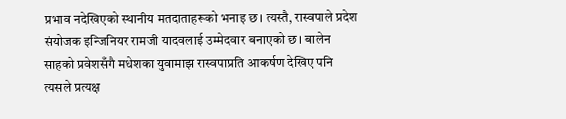प्रभाव नदेखिएको स्थानीय मतदाताहरूको भनाइ छ। त्यस्तै, रास्वपाले प्रदेश संयोजक इन्जिनियर रामजी यादवलाई उम्मेदवार बनाएको छ। बालेन साहको प्रवेशसँगै मधेशका युवामाझ रास्वपाप्रति आकर्षण देखिए पनि त्यसले प्रत्यक्ष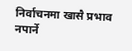निर्वाचनमा खासै प्रभाव नपार्ने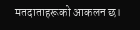मतदाताहरूको आकलन छ।